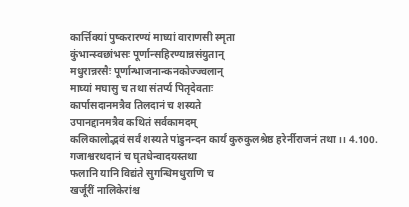कार्त्तिक्यां पुष्करारण्यं माघ्यां वाराणसी स्मृता
कुंभान्स्वछांभसः पूर्णान्सहिरण्यान्नसंयुतान्
मधुरान्नरसैः पूर्णान्भाजनान्कनकोज्ज्वलान्
माघ्यां मघासु च तथा संतर्प्य पितृदेवताः
कार्पासदानमत्रैव तिलदानं च शस्यते
उपानद्दानमत्रैव कथितं सर्वकामदम्
कलिकालोद्भवं सर्वं शस्यते पांडुनन्दन कार्यं कुरुकुलश्रेष्ठ हरेर्नीराजनं तथा ।। 4.100.
गजाश्वरथदानं च घृतधेन्वादयस्तथा
फलानि यानि विद्यंते सुगन्धिमधुराणि च
खर्जूरीं नालिकेरांश्च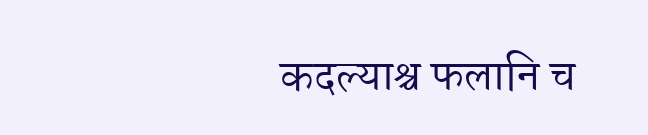कदल्याश्च फलानि च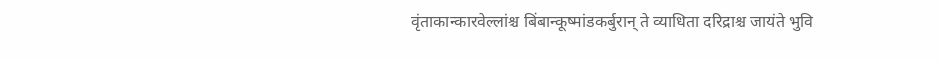वृंताकान्कारवेल्लांश्च बिंबान्कूष्मांडकर्बुरान् ते व्याधिता दरिद्राश्च जायंते भुवि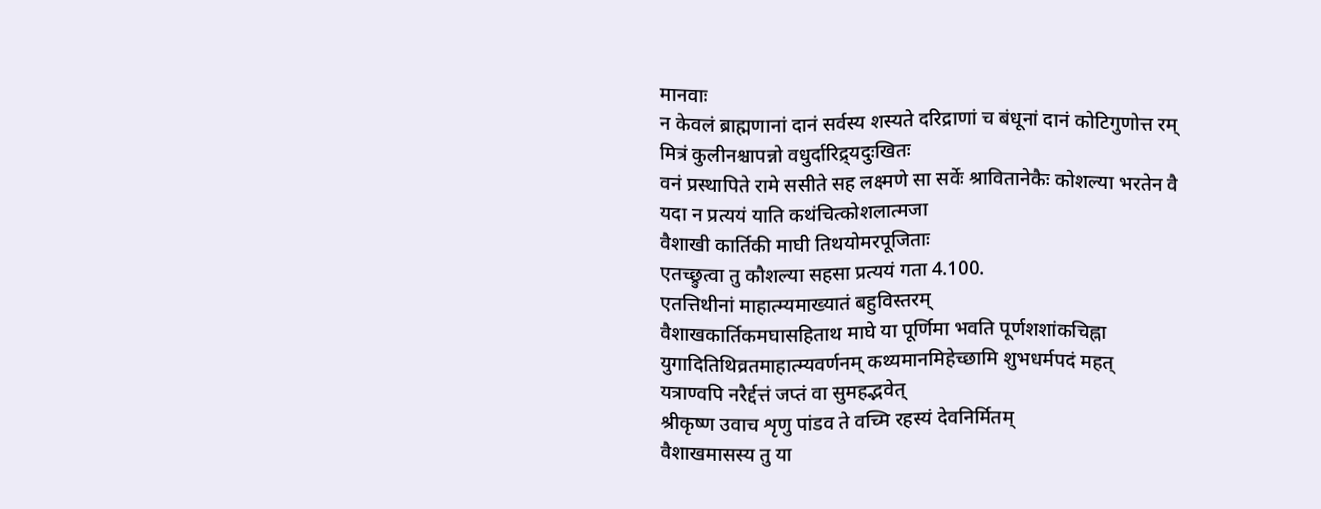मानवाः
न केवलं ब्राह्मणानां दानं सर्वस्य शस्यते दरिद्राणां च बंधूनां दानं कोटिगुणोत्त रम्
मित्रं कुलीनश्चापन्नो वधुर्दारिद्र्यदुःखितः
वनं प्रस्थापिते रामे ससीते सह लक्ष्मणे सा सर्वेः श्रावितानेकैः कोशल्या भरतेन वै
यदा न प्रत्ययं याति कथंचित्कोशलात्मजा
वैशाखी कार्तिकी माघी तिथयोमरपूजिताः
एतच्छ्रुत्वा तु कौशल्या सहसा प्रत्ययं गता 4.100.
एतत्तिथीनां माहात्म्यमाख्यातं बहुविस्तरम्
वैशाखकार्तिकमघासहिताथ माघे या पूर्णिमा भवति पूर्णशशांकचिह्ना
युगादितिथिव्रतमाहात्म्यवर्णनम् कथ्यमानमिहेच्छामि शुभधर्मपदं महत्
यत्राण्वपि नरैर्द्दत्तं जप्तं वा सुमहद्भवेत्
श्रीकृष्ण उवाच शृणु पांडव ते वच्मि रहस्यं देवनिर्मितम्
वैशाखमासस्य तु या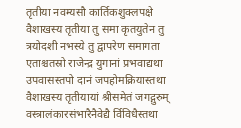तृतीया नवम्यसौ कार्तिकशुक्लपक्षे
वैशाखस्य तृतीया तु समा कृतयुतेन तु
त्रयोदशी नभस्ये तु द्वापरेण समागता
एताश्चतस्रो राजेन्द्र युगानां प्रभवाद्यथा
उपवासस्तपो दानं जपहोमक्रियास्तथा
वैशाखस्य तृतीयायां श्रीसमेतं जगद्गुरुम् वस्त्रालंकारसंभारैनैवेद्यै र्विविधैस्तथा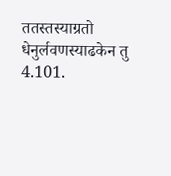ततस्तस्याग्रतो धेनुर्लवणस्याढकेन तु 4.101.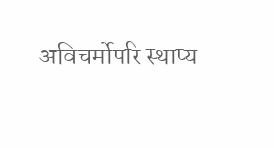अविचर्मोपरि स्थाप्य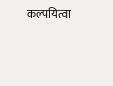कल्पयित्वा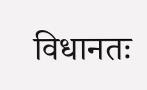विधानतः